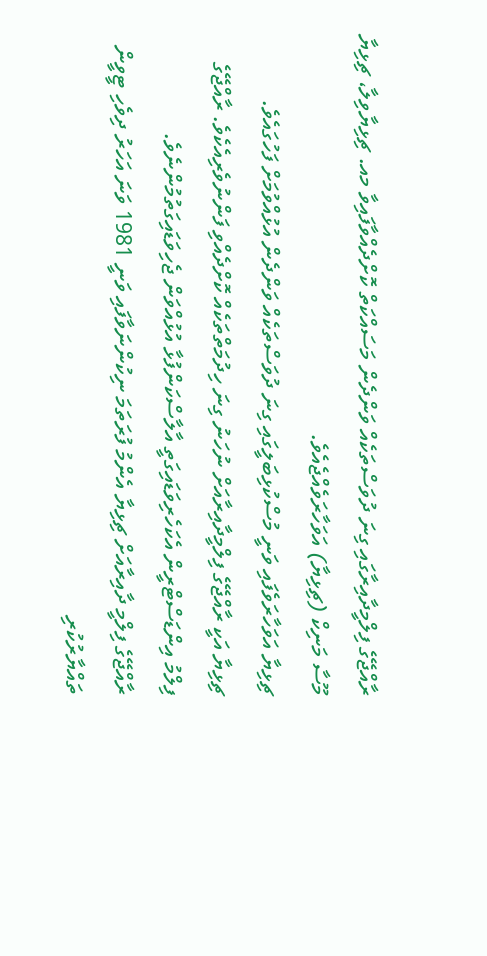ރާއްޖޭގެ ފިލްމީދާއިރާގައި ގިނަ ދުވަސްތަކެއް ވަންދެން މަސައްކަތް ކޮށްދެއްވާފައިވާ މއ. ޗިޅިޔާވިލާ، ޗިޅިޔާ މޫސާ މަނިކް (ޗިޅިޔާ) އަވަހާރަވެއްޖެއެވެ.
ޗިޅިޔާ އަވަހާރަވެފައި ވަނީ މުސްކުޅިބަލީގައި ގިނަ ދުވަސްތަކެއް ވަންދެން އުޅުއްވުމަށް ފަހުގައެވެ.
ޗިޅިޔާ އަކީ ރާއްޖޭގެ ފިލްމީދާއިރާއަށް ނުހަނު ގިނަ ހިދުމަތްތަކެއް ކޮށްދެއްވި ފަންނުވެރިއެކެވެ. ރާއްޖޭގެ ފިލްމު އިންޑަސްޓްރީން އެކަހެރިވަޑައިގަތީ އާލާސްކަންފުޅާ އުޅުއްވަން ޖެހިވަޑައިގަތުމުންނެވެ.
ރާއްޖޭގެ ފިލްމީ ދާއިރާއަށް ޗިޅިޔާ އެންމު ފުރަތަމަ ނިކުންނަވާފައި ވަނީ 1981 ވަނަ އަހަރު ދިވެހި ޓީވީން ތައްޔާރުކުރި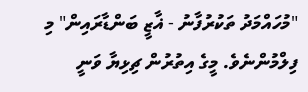"މުހައްމަދު ތަކުރުފާނު - ޣާޒީ ބަންޑާރައިން" މި ފިލްމުންނެވެ. މީގެ އިތުރުން ޗިޅިޔާ ވަނީ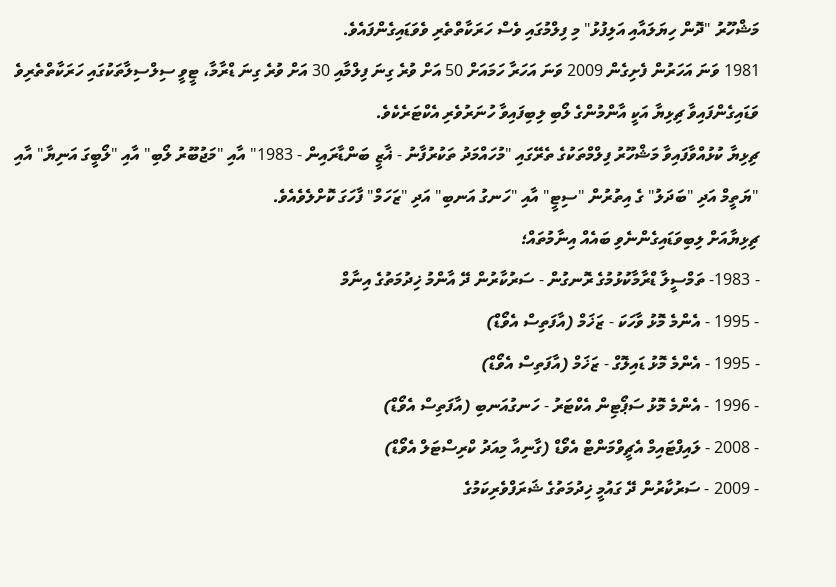މަޝްހޫރު "ދޮން ހިޔަލައާއި އަލިފުޅު" މި ފިލްމުގައި ވެސް ހަރަކާތްތެރި ވެވަޑައިގެންފައެވެ.
1981 ވަނަ އަހަރުން ފެށިގެން 2009 ވަނަ އަހަރާ ހަމައަށް 50 އަށް ވުރެ ގިނަ ފިލްމާއި 30 އަށް ވުރެ ގިނަ ޑްރާމާ، ޓީވީ ސިލްސިލާތަކުގައި ހަރަކާތްތެރިވެ ވަޑައިގެންފައިވާ ޗިޅިޔާ އަކީ އާންމުންގެ ލޯބި ލިބިފައިވާ ހުނަރުވެރި އެކްޓަރެކެވެ.
ޗިޅިޔާ ކުޅުއްވާފައިވާ މަޝްހޫރު ފިލްމްތަކުގެ ތެރޭގައި "މުހައްމަދު ތަކުރުފާނު - ޣާޒީ ބަންޑާރައިން - 1983" އާއި "މަޖުބޫރު ލޯބި" އާއި "ލޯބީގަ އަނިޔާ" އާއި "ޔަތީމް އަދި "ބަދަލު" ގެ އިތުރުން "ސިޓީ" އާއި "ހަނގު އަނބި" އަދި "ޒަހަމް" ފާހަގަ ކޮށްލެވެއެވެ.
ޗިޅިޔާއަށް ލިބިވަޑައިގެންނެވި ބައެއް އިނާމުތައް؛
- 1983- ތަމްސީލާ ޑްރާމާކުޅުމުގެ ރޮނގުން - ސަރުކާރުން ދޭ އާންމު ޚިދުމަތުގެ އިނާމް
- 1995 - އެންމެ މޮޅު ވާހަކަ - ޒަޚަމް (އާފަތިސް އެވޯޑް)
- 1995 - އެންމެ މޮޅު ޑައިލޮގް - ޒަޚަމް (އާފަތިސް އެވޯޑް)
- 1996 - އެންމެ މޮޅު ސަޕޯޓިން އެކްޓަރު - ހަނގުއަނބި (އާފަތިސް އެވޯޑް)
- 2008 - ލައިފްޓައިމް އެޗީވްމަންޓް އެވޯޑް (ގާނިއާ މިއަދު ކްރިސްޓަލް އެވޯޑް)
- 2009 - ސަރުކާރުން ދޭ ގައުމީ ޚިދުމަތުގެ ޝަރަފްވެރިކަމުގެ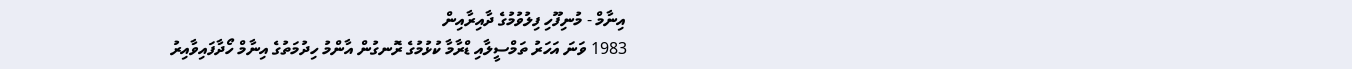އިނާމް - މުނިފޫހި ފިލުވުމުގެ ދާއިރާއިން
1983 ވަނަ އަހަރު ތަމްސީލާއި ޑްރާމާ ކުޅުމުގެ ރޮނގުން އާންމު ހިދުމަތުގެ އިނާމް ހޯދާފައިވާއިރު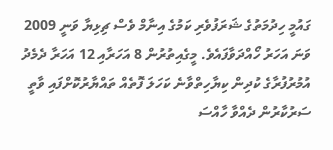ގައުމީ ހިދުމަތުގެ ޝަރަފުވެރި ކަމުގެ އިނާމް ވެސް ޗިޅިޔާ ވަނީ 2009 ވަނަ އަހަރު ހޯއްދަވާފައެވެ. މީގެއިތުރުން 8 އަހަރާއި 12 އަހަރާ ދެމެދު އުމުރުފުރާގެ ކުދިން ކިޔާހިތްވާނެ ކަހަލަ ފޮތެއް ތައްޔާރުކޮށްފައި ވާތީ ސަރުކާރުން ދެއްވާ ހާއްސަ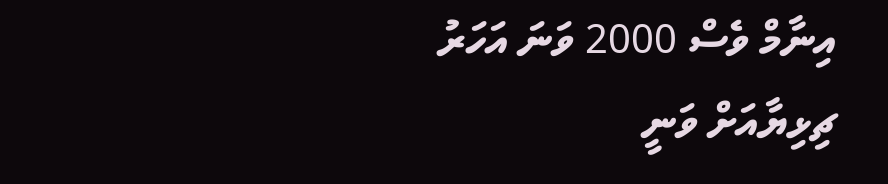އިނާމް ވެސް 2000 ވަނަ އަހަރު ޗިޅިޔާއަށް ވަނީ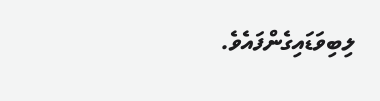ލިބިވަޑައިގެންފައެވެ.